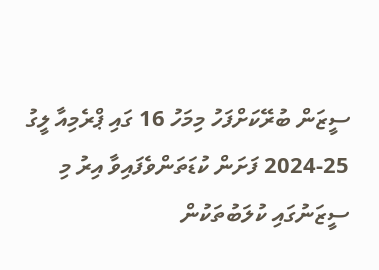ސީޒަން ބުރޭކަށްފަހު މިމަހު 16 ގައި ޕްރެމިއާ ލީގު 25-2024 ފަށަން ކުޑަތަންވެފައިވާ އިރު މި ސީޒަނުގައި ކުލަބުތަކުން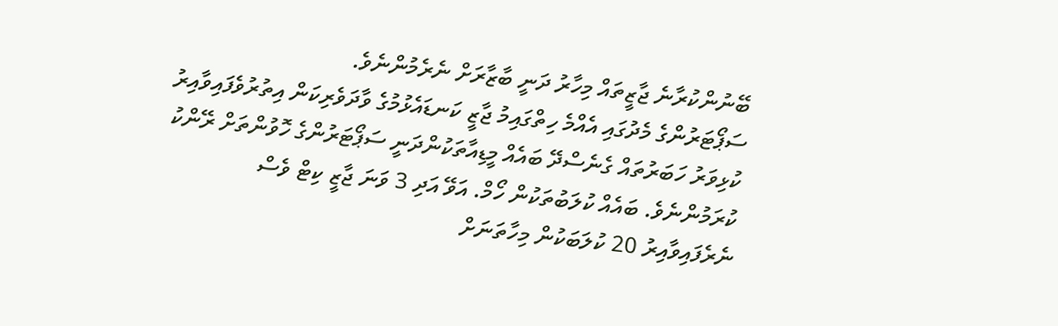ބޭނުންކުރާނެ ޖާޒީތައް މިހާރު ދަނީ ބާޒާރަށް ނެރެމުންނެވެ.
ސަޕޯޓަރުންގެ މެދުގައި އެއްމެ ހިތްގައިމު ޖާޒީ ކަނޑައެޅުމުގެ ވާދަވެރިކަން އިތުރުވެފައިވާއިރު ކުޅިވަރު ހަބަރުތައް ގެނެސްދޭ ބައެއް މީޑިއާތަކުންދަނީ ސަޕޯޓަރުންގެ ހޮވުންތަށް ރޭންކު ކުރަމުންނެވެ. ބައެއް ކުލަބުތަކުން ހޯމް. އަވޭ އަދި 3 ވަނަ ޖާޒީ ކިޓް ވެސް ނެރެފައިވާއިރު 20 ކުލަބަކުން މިހާތަނަށް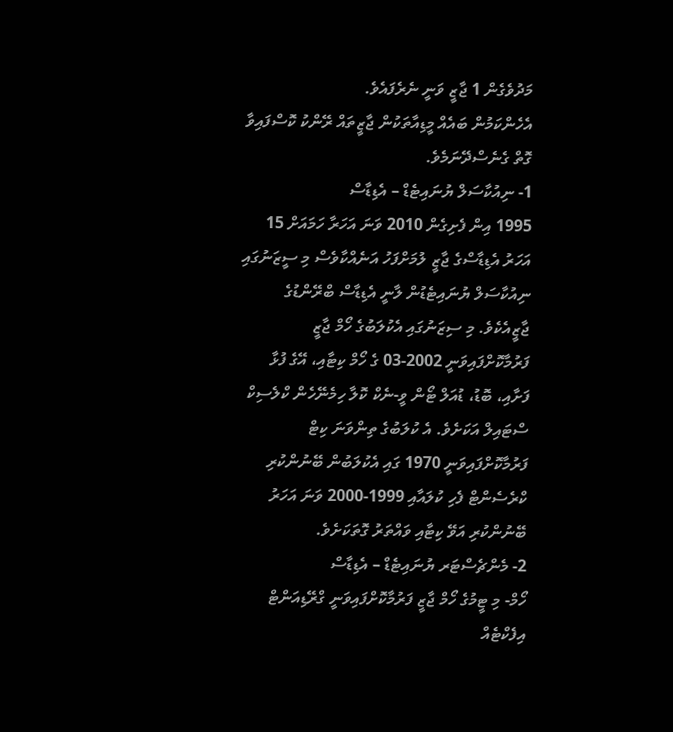މަދުވެގެން 1 ޖާޒީ ވަނީ ނެރެފައެވެ.
އެހެންކަމުން ބައެއް މީޑިއާތަކުން ޖާޒީތައް ރޭންކު ކޮސްފައިވާ ގޮތް ގެނެސްދޭނަމެވެ.
1- ނިއުކާސަލް ޔުނައިޓެޑް – އެޑިޑާސް
1995 އިން ފެށިގެން 2010 ވަނަ އަހަރާ ހަމައަށް 15 އަހަރު އެޑިޑާސްގެ ޖާޒީ ލުމަށްފަހު އަނެއްކާވެސް މި ސީޒަނުގައި ނިއުކާސަލް ޔުނައިޓެޑުން ލާނީ އެޑިޑާސް ބްރޭންޑުގެ ޖާޒީއެކެވެ. މި ސިޒަނުގައި އެކުލަބުގެ ހޯމް ޖާޒީ ފަރުމާކޮށްފައިވަނީ 2002-03 ގެ ހޯމް ކިޓާއި، އޭގެ ފުޅާ ފަށާއި، ބޮޑު، ޑުއަލް ޓޯން ވީ-ނެކް ކޮލާ ހިމެނޭހެން ކްލެސިކް ސްޓައިލް އަކަށެވެ. އެ ކުލަބުގެ ތިންވަނަ ކިޓް ފަރުމާކޮށްފައިވަނީ 1970 ގައި އެކުލަބުން ބޭނުންކުރި ކްރެސެންޓް ފެހި ކުލައާއި 1999-2000 ވަނަ އަހަރު ބޭނުންކުރި އަވޭ ކިޓާއި ވައްތަރު ގޮތަކަށެވެ.
2- މެންޗެސްޓަރ ޔުނައިޓެޑް – އެޑިޑާސް
ހޯމް- މި ޓީމުގެ ހޯމް ޖާޒީ ފަރުމާކޮށްފައިވަނީ ގްރޭޑިއަންޓް އިފެކްޓެއް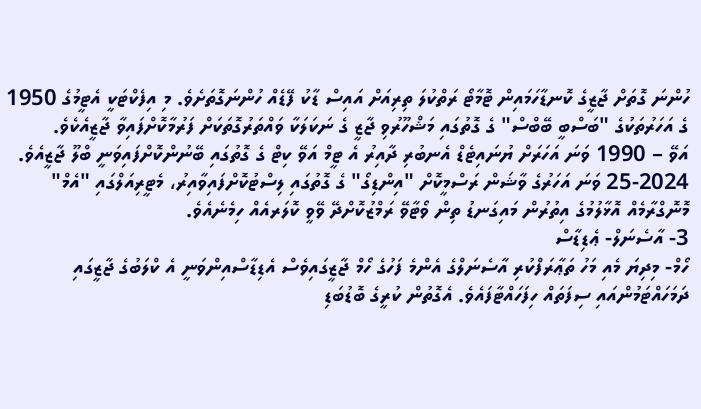ހުންނަ ގޮތަށް ޖާޒީގެ ކޮނޑާހަމައިން ޓޮމާޓޯ ރަތްކުލަ ތިރިއަށް އައިސް ޑާކު ފޭޑެއް ހުންނަގޮތަށެވެ. މި އިފެކްޓަކީ އެޓީމުގެ 1950 ގެ އަހަރުތަކުގެ "ބަސްބީ ބޭބްސް" ގެ ގޮތުގައި މަޝްހޫރުވި ޖާޒީ ގެ ނަކަލަކާ ވައްތަރުގޮތަކަށް ފަރުމާކޮށްފައިވާ ޖާޒީއެކެވެ.
އަވޭ – 1990 ވަނަ އަހަރަށް ޔުނައިޓެޑް އެނބުރި ދާއިރު އެ ޓީމް އަވޭ ކިޓް ގެ ގޮތުގައި ބޭނުންކޮށްފައިވަނީ ބްލޫ ޖާޒީއެވެ. 2024-25 ވަނަ އަހަރުގެ ވާޝަން ރަސްމީކޮށް "އިންޑިގޯ" ގެ ގޮތުގައި ލިސްޓުކޮށްފައިވާއިރު، މެޓީރިއަލްގައި "އެމް" މޮނޮގްރާމެއް އޮޅާލުމުގެ އިތުރުން މައިގަނޑު ތިން ވޯޓާވޭ ރަމްޒުކޮށްދޭ ވޭވީ ކޮލަރއެއް ހިމެނެއެވެ.
3- އާސެނަލް- ޢެޑިޑާސް
ހޯމް- މިދިޔަ މެއި މަހު ތަޢާރަފްކުރި އާސެނަލްގެ އެންމެ ފަހުގެ ހޯމް ޖާޒީގައިވެސް އެޑިޑާސްއިންވަނީ އެ ކްލަބުގެ ޖާޒީގައި ދަމަހައްޓަމުންއައި ސިފަތައް ހިފަހައްޓާފައެވެ. އެގޮތުން ކުރީގެ ބޮޑުބަޑި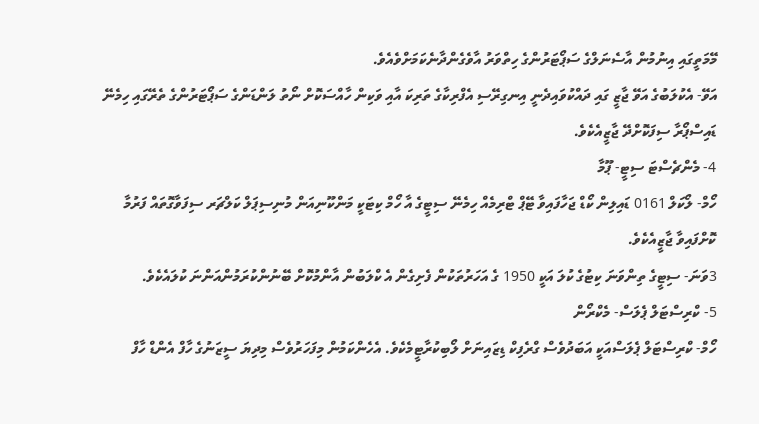މޭމަތީގައި އިނުމުން އާސެނަލްގެ ސަޕޯޓަރުންގެ ހިތްވަރު އާވެގެންދާނެކަމަށްވެއެވެ.
އަވޭ- އެކުލަބުގެ އަވޭ ޖާޒީ ގައި ދައްކުވައިދެނީ އިނގިރޭސި އެފްރިކާގެ ތަރިކަ އާއި ވަކިން ހާއްސަކޮށް ނޯތު ލަންޑަންގެ ސަޕޯޓަރުންގެ ތެރޭގައި ހިމެނޭ ޑައިސްޕޯރާ ސިފަކޮށްދޭ ޖާޒީއެކެވެ.
4- މެންޗެސްޓަ ސިޓީ- ޕޫމާ
ހޯމް- ލޯކަލް 0161 ޑައިލިން ކޯޑް ޖަހާފައިވާ ޓޭޕް ޓްރިމެއް ހިމެނޭ ސިޓީގެ އާ ހޯމް ކިޓަކީ މަންކޫނިއަން މުނިސިޕަލް ކަލްޗަރ ސިފަވާގޮތައް ފަރުމާ ކޮށްފައިވާ ޖާޒީއެކެވެ.
3ވަނަ- ސިޓީގެ ތިންވަނަ ކިޓުގެ ކުލަ އަކީ 1950 ގެ އަހަރުތަކުން ފެށިގެން އެ ކްލަބުން އާންމުކޮށް ބޭނުންކުރަމުންއަންނަ ކުލައެކެވެ.
5- ކްރިސްޓަލް ޕެލަސް- މެކްރޯން
ހޯމް- ކްރިސްޓަލް ޕެލަސްއަކީ އަބަދުވެސް ގްރެފިކް ޑިޒައިނަށް ލޯބިކުރާޓީމެކެވެ. އެހެންކަމުން މިފަހަރުވެސް މިދިޔަ ސީޒަނުގެ ހާފް އެންޑް ހާފް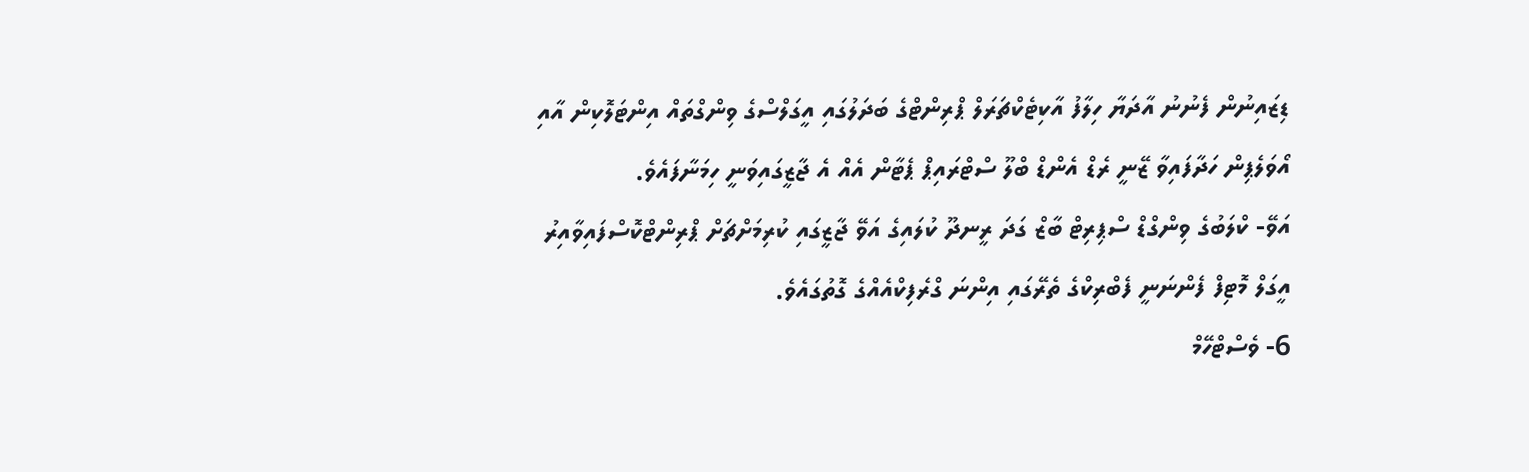ޑިޒައިނުން ފެނުނު އާދަޔާ ހިލާފު އާކިޓެކްޗަރަލް ޕްރިންޓްގެ ބަދަލުގައި އީގަލްސްގެ ވިންގްތައް އިންޓަލޮކިން އާއި އޯވަލެޕިން ހަދާފައިވާ ޒޭނީ ރެޑް އެންޑް ބްލޫ ސްޓްރައިޕް ޕެޓާން އެއް އެ ޖާޒީގައިވަނީ ހިމަނާފައެވެ.
އަވޭ- ކްލަބުގެ ވިންގްޑް ސްޕިރިޓް ބާޒް ގަދަ ރީނދޫ ކުލައިގެ އަވޭ ޖާޒީގައި ކުރިމަށްޗަށް ޕްރިންޓްކޮސްފައިވާއިރު އީގަލް މޮޓިފް ފެންނަނީ ފެބްރިކްގެ ތެރޭގައި އިންނަ ގްރެފިކްއެއްގެ ގޮތުގައެވެ.
6- ވެސްޓްހޭމް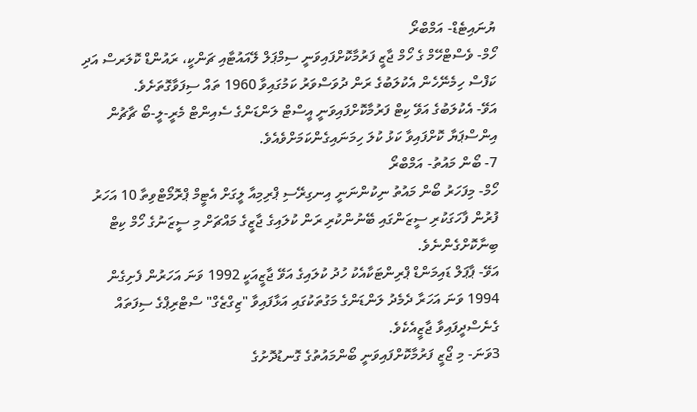ޔުނައިޓެޑް- އަމްބްރޯ
ހޯމް- ވެސްޓްހޭމް ގެ ހޯމް ޖާޒީ ފަރުމާކޮށްފައިވަނީ ސިމްޕަލް ލޭއައުޓާއި ޗަންކީ، ރައުންޑް ކޮލަރސް އަދި ކަފްސް ހިމެނޭހެން އެކުލަބުގެ ރަން ދުވަސްވަރު ކަމުގައިވާ 1960 ތައް ސިފަވާގޮތަށެވެ.
އަވޭ- އެކުލަބުގެ އަވޭ ކިޓް ފަރުމާކޮށްފައިވަނީ އީސްޓް ލަންޑަންގެ ސެއިންޓް މެރީ-ލީ-ބޯ ޗާޗުން އިންސްޕަޔާ ކޮށްފައިވާ ކަޅު ކުލަ ހިމަނައިގެންކަމަށްވެއެވެ.
7- ބޯން މައުތު- އަމްބްރޯ
ހޯމް- މިފަހަރު ބޯން މައުތު ނިކުންނަނީ އިނގިރޭސި ޕްރިމިއާ ލީގަށް އެޓީމް ޕްރޮމޯޓްވިތާ 10 އަހަރު ފުރުން ފާހަގަކުރި ސީޒަންގައި ބޭނުންކުރި ރަން ކުލައިގެ ޖާޒީގެ މައްޗަށް މި ސީޒަނުގެ ހޯމް ކިޓް ބިނާކޮށްގެންނެވެ.
އަވޭ- ޕާޕަލް ޑައިމަންޑް ޕްރިންޓަކާއެކު ހުދު ކުލައިގެ އަވޭ ޖާޒީއަކީ 1992 ވަނަ އަހަރުން ފެށިގެން 1994 ވަނަ އަހަރާ ދެމެދު ލަންޑަންގެ މަގުތަކުގައި އަޅާފައިވާ "ޒިގްޒެގް" ސްޓްރިޕްގެ ސިފަތައް ގެނެސްދީފައިވާ ޖާޒީއެކެވެ.
3ވަނަ- މި ޖޯޒީ ފަރުމާކޮށްފައިވަނީ ބޯންމައުތުގެ ގޮނޑުދޮށުގެ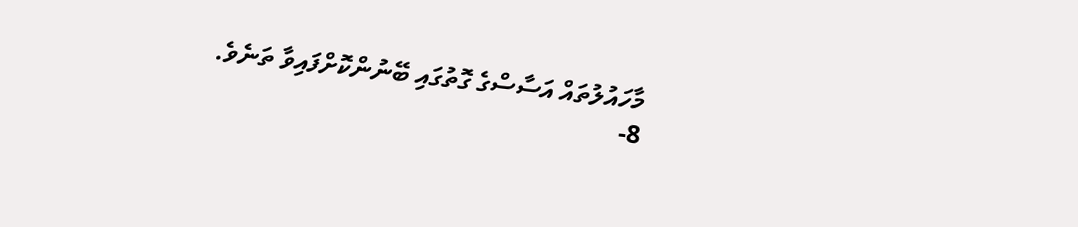މާހައުލުތައް އަސާސްގެ ގޮތުގައި ބޭނުންކޮށްފައިވާ ތަނެވެ.
8-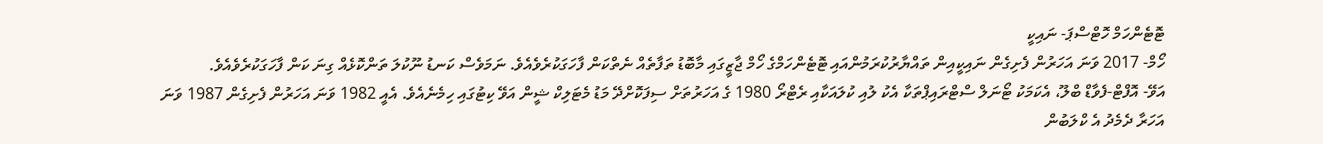ޓޮޓެންހަމް ހޮޓްސްޕަ- ނައިކީ
ހޯމް- 2017 ވަނަ އަހަރުން ފެށިގެން ނައިކީއިން ތައްޔާރުކުރަމުންއައި ޓޮޓެންހަމްގެ ހޯމް ޖާޒީގައި މާބޮޑު ތަފާތެއް ނެތްކަން ފާހަގަކުރެވެއެވެ. ނަމަވެސް ކަނޑު ނޫކުލަ ތަންކޮޅެއް ގިނަ ކަން ފާހަގަކުރެވެއެވެ.
އަވޭ- އޮފްޓް-ފެވާޑް ބްލޫ، އެކަމަކު ޓޯނަލް ސްޓްރައިޕްތަކާ އެކު ލުއި ކުލައަކާއި ރެޓްރޯ 1980 ގެ އަހަރުތަށް ސިފަކޮށްދޭ މަޑު މެޓަލިކް ޝީން އަވޭ ކިޓުގައި ހިމެނެއެވެ. އެއީ 1982 ވަނަ އަހަރުން ފެށިގެން 1987 ވަނަ އަހަރާ ދެމެދު އެ ކްލަބުން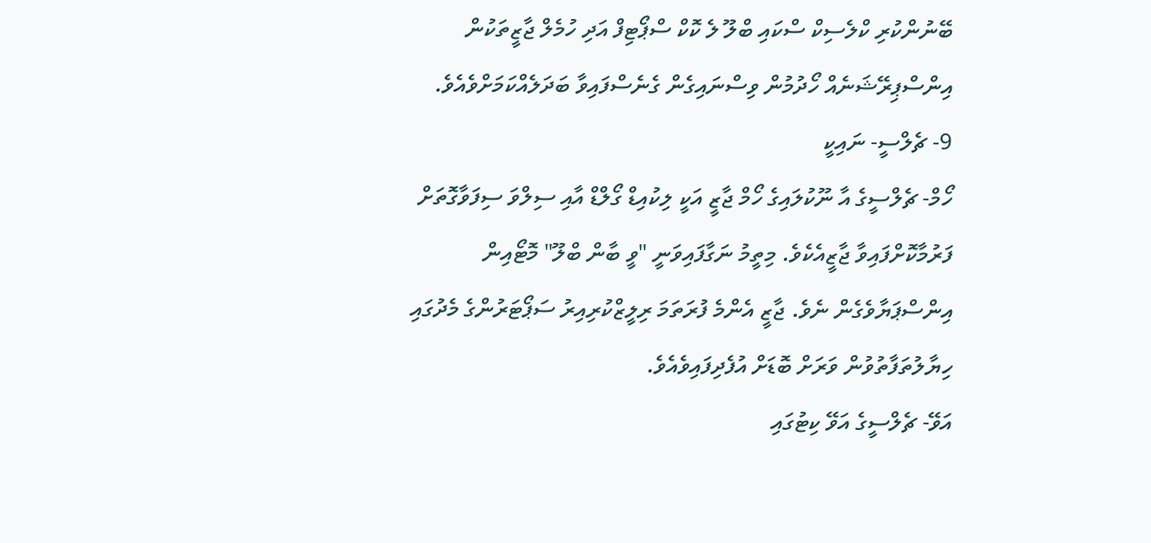ބޭނުންކުރި ކްލެސިކް ސްކައި ބްލޫ ލެ ކޮކް ސްޕޯޓިފް އަދި ހުމެލް ޖާޒީތަކުން އިންސްޕިރޭޝަނެއް ހޯދުމުން ވިސްނައިގެން ގެނެސްފައިވާ ބަދަލެއްކަމަށްވެއެވެ.
9- ޗެލްސީ- ނައިކީ
ހޯމް- ޗެލްސީގެ އާ ނޫކުލައިގެ ހޯމް ޖާޒީ އަކީ ލިކުއިޑް ގޯލްޑް އާއި ސިލްވަ ސިފަވާގޮތަށް ފަރުމާކޮށްފައިވާ ޖާޒީއެކެވެ. މިތީމު ނަގާފައިވަނީ "ވީ ބާން ބްލޫ" މޮޓޯއިން އިންސްޕަޔާވެގެން ނެވެ. ޖާޒީ އެންމެ ފުރަތަމަ ރިލީޒްކުރިއިރު ސަޕޯޓަރުންގެ މެދުގައި ހިޔާލުތަފާތުވުން ވަރަށް ބޮޑަށް އުފެދިފައިވެއެވެ.
އަވޭ- ޗެލްސީގެ އަވޭ ކިޓުގައި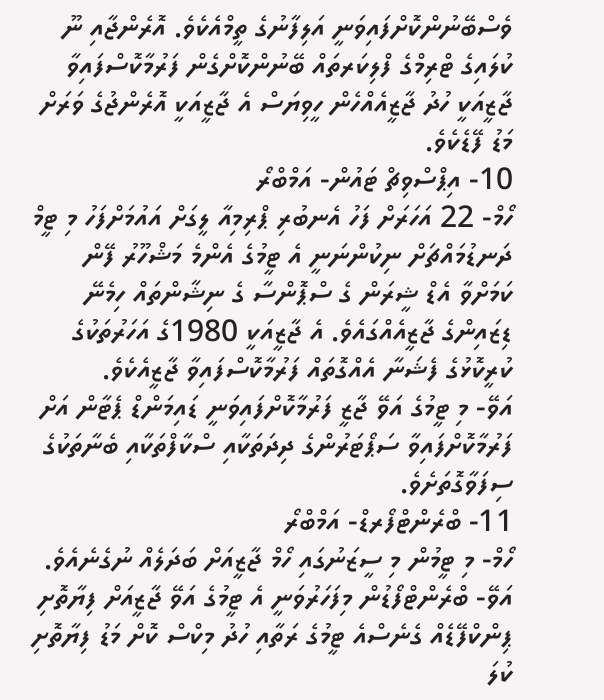ވެސްބޭނުންކޮށްފައިވަނީ އަލިފާނުގެ ތީމްއެކެވެ. އޮރެންޖާއި ނޫ ކުލައިގެ ޓްރިމްގެ ފްލިކަރތައް ބޭނުންކޮށްގެން ފަރުމާކޮސްފައިވާ ޖާޒީއަކީ ހުދު ޖާޒީއެއްހެން ހީވިޔަސް އެ ޖާޒީއަކީ އޮރެންޖުގެ ވަރަށް މަޑު ފޭޑެކެވެ.
10- އިޕްސްވިޗް ޓައުން- އަމްބްރޯ
ހޯމް- 22 އަހަރަށް ފަހު އެނބުރި ޕްރިމިއާ ލީގަށް އައުމަށްފަހު މި ޓީމް ދަނޑުމައްޗަށް ނިކުންނަނީ އެ ޓީމުގެ އެންމެ މަޝްހޫރު ފޭން ކަމަށްވާ އެޑް ޝީރަން ގެ ސްޕޮންސާ ގެ ނިޝާންތައް ހިމެނޭ ޑިޒައިންގެ ޖާޒީއެއްގައެވެ. އެ ޖާޒީއަކީ 1980ގެ އަހަރުތަކުގެ ކުރީކޮޅުގެ ފެޝަނާ އެއްގޮތައް ފަރުމާކޮސްފައިވާ ޖާޒީއެކެވެ.
އަވޭ- މި ޓީމުގެ އަވޭ ޖާޒީ ފަރުމާކޮށްފައިވަނީ ޑައިމަންޑް ޕެޓާން އަށް ފަރުމާކޮށްފައިވާ ސަޕޯޓަރުންގެ ދިދަތަކާއި ސްކާފްތަކާއި ބެނާތަކުގެ ސިފަވާގޮތަށެވެ.
11- ބްރެންޓްފޯރޑް- އަމްބްރޯ
ހޯމް- މި ޓީމުން މި ސީޒަނުގައި ހޯމް ޖާޒީއަށް ބަދަލެއް ނުގެނެއެވެ.
އަވޭ- ބްރެންޓްފޯޑުން މިފަހަރުވަނީ އެ ޓީމުގެ އަވޭ ޖާޒީއަށް ފިޔާތޮށި ޕިންކްފޭޑެއް ގެނެސްއެ ޓީމުގެ ރަތާއި ހުދު މިކްސް ކޮށް މަޑު ފިޔާތޮށި ކުލަ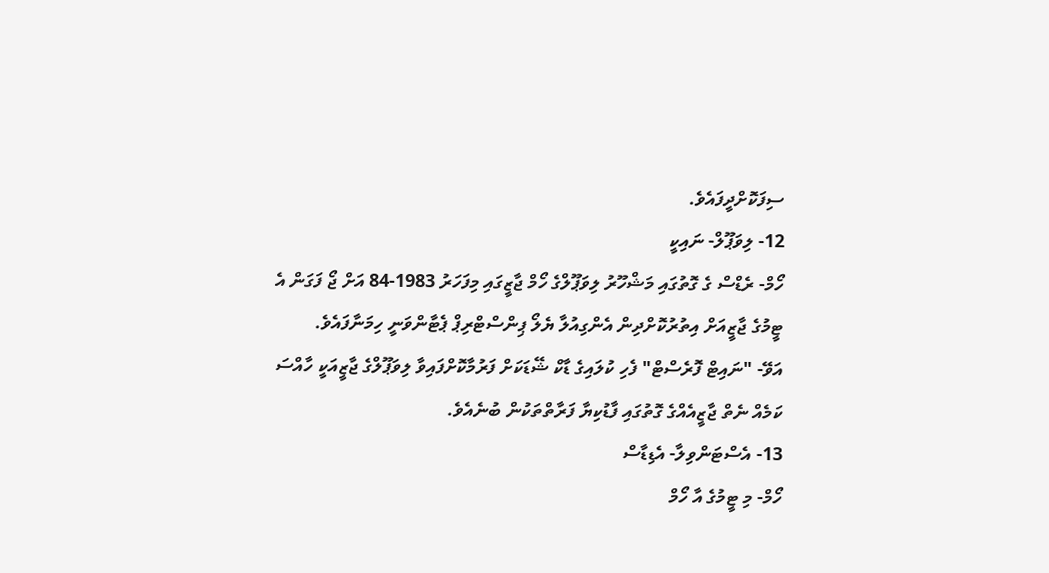ސިފަކޮށްދީފައެވެ.
12- ލިވަޕޫލް- ނައިކީ
ހޯމް- ރެޑްސް ގެ ގޮތުގައި މަޝްހޫރު ލިވަޕޫލްގެ ހޯމް ޖާޒީގައި މިފަހަރު 1983-84 އަށް ޖޯ ފަގަން އެ ޓީމުގެ ޖާޒީއަށް އިތުރުކޮށްދިން އެންގިއުލާ ޔެލޯ ޕިންސްޓްރިޕް ޕެޓާންވަނީ ހިމަނާފައެވެ.
އަވޭ- "ނައިޓް ފޮރެސްޓް" ފެހި ކުލައިގެ ޑާކް ޝޭޑަކަށް ފަރުމާކޮށްފައިވާ ލިވަޕޫލްގެ ޖާޒީއަކީ ހާއްސަ ކަމެއް ނެތް ޖާޒީއެއްގެ ގޮތުގައި ފާޑުކިޔާ ފަރާތްތަކުން ބުނެއެވެ.
13- އެސްޓަންވިލާ- އެޑިޑާސް
ހޯމް- މި ޓީމުގެ އާ ހޯމް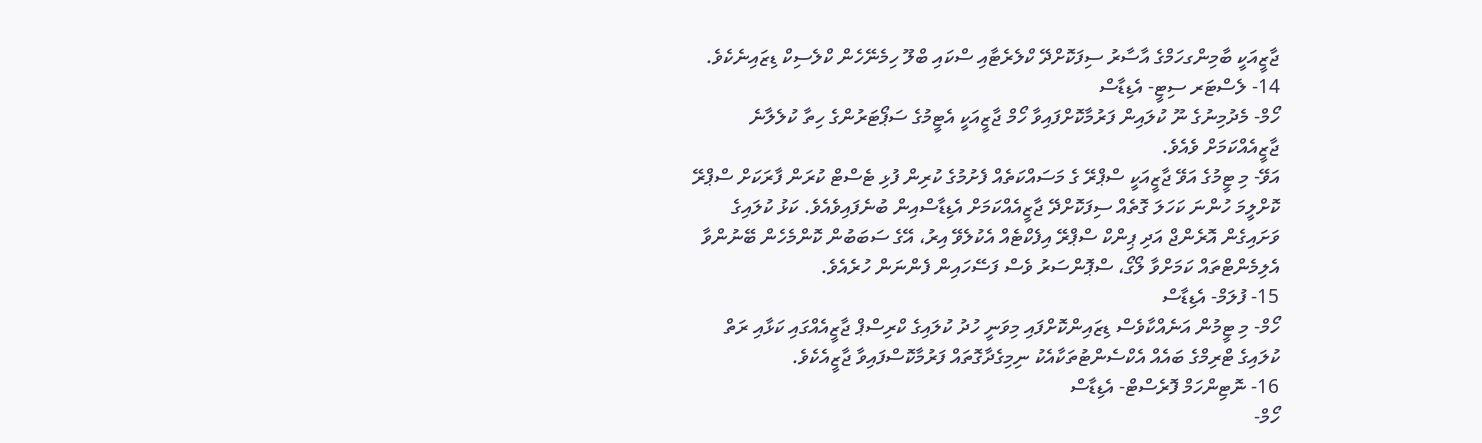ޖާޒީއަކީ ބާމިންގހަމްގެ އާސާރު ސިފަކޮށްދޭ ކްލެރެޓާއި ސްކައި ބްލޫ ހިމެނޭހެން ކްލެސިކް ޑިޒައިނެކެވެ.
14- ލެސްޓަރ ސިޓީ- އެޑިޑާސް
ހޯމް- މެދުމިނުގެ ނޫ ކުލައިން ފަރުމާކޮށްފައިވާ ހޯމް ޖާޒީއަކީ އެޓީމުގެ ސަޕޯޓަރުންގެ ހިތާ ކުލެލާނެ ޖާޒީއެއްކަމަށް ވެއެވެ.
އަވޭ- މި ޓީމުގެ އަވޭ ޖާޒީއަކީ ސްޕްރޭ ގެ މަސައްކަތެއް ފެށުމުގެ ކުރިން ފުޅި ޓެސްޓް ކުރަން ފާރަކަށް ސްޕްރޭ ކޮށްލީމަ ހުންނަ ކަހަލަ ގޮތެއް ސިފަކޮށްދޭ ޖާޒީއެއްކަމަށް އެޑިޑާސްއިން ބުނެފައިވެއެވެ. ކަޅު ކުލައިގެ ވަށައިގެން އޮރެންޖް އަދި ޕިންކް ސްޕްރޭ އިފެކްޓެއް އެކުލެވޭ އިރު، އޭގެ ސަބަބުން ކޮންމެހެން ބޭނުންވާ އެލިމެންޓްތައް ކަމަށްވާ ލޯގޯ، ސްޕޮންސަރު ވެސް ފަސޭހައިން ފެންނަން ހުރެއެވެ.
15- ފުލަމް- އެޑިޑާސް
ހޯމް- މި ޓީމުން އަނެއްކާވެސް ޑިޒައިންކޮށްފައި މިވަނީ ހުދު ކުލައިގެ ކްރިސްޕް ޖާޒީއެއްގައި ކަޅާއި ރަތް ކުލައިގެ ޓްރިމްގެ ބައެއް އެކްސެންޓުތަކާއެކު ނިމިގެދާގޮތައް ފަރުމާކޮސްފައިވާ ޖާޒީއެކެވެ.
16- ނޮޓިންހަމް ފޮރެސްޓް- އެޑިޑާސް
ހޯމް-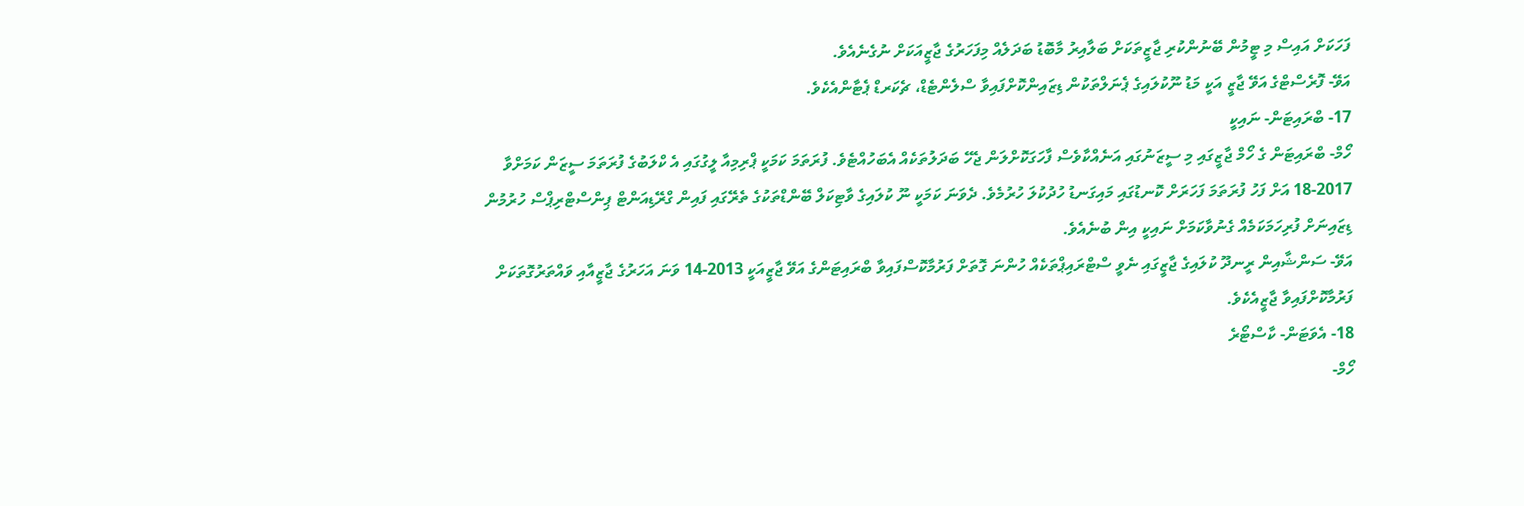ފަހަކަށް އައިސް މި ޓީމުން ބޭނުންކުރި ޖާޒީތަކަށް ބަލާއިރު މާބޮޑު ބަދަލެއް މިފަހަރުގެ ޖާޒީއަކަށް ނުގެނެއެވެ.
އަވޭ- ފޮރެސްޓްގެ އަވޭ ޖާޒީ އަކީ މަޑު ނޫކުލައިގެ ޕެނަލްތަކުން ޑިޒައިންކޮށްފައިވާ ސްލެންޓެޑް، ޗެކަރޑް ޕެޓާންއެކެވެ.
17- ބްރައިޓަން- ނައިކީ
ހޯމް- ބްރައިޓަން ގެ ހޯމް ޖާޒީގައި މި ސީޒަނުގައި އަނެއްކާވެސް ފާހަގަކޮށްލަން ޖެހޭ ބަދަލުތަކެއް އެބަހުއްޓެވެ. ފުރަތަމަ ކަމަކީ ޕްރިމިއާ ލީގުގައި އެ ކްލަބުގެ ފުރަތަމަ ސީޒަން ކަމަށްވާ 2017-18 އަށް ފަހު ފުރަތަމަ ފަހަރަށް ކޮނޑުގައި މައިގަނޑު ހުދުކުލަ ހުރުމެވެ. ދެވަނަ ކަމަކީ ނޫ ކުލައިގެ ވާޓިކަލް ބޭންޑްތަކުގެ ތެރޭގައި ފައިން ގްރޭޑިއަންޓް ޕިންސްޓްރިޕްސް ހުރުމުން ޑިޒައިނަށް ފުރިހަމަކަމެއް ގެނުވާކަމަށް ނައިކީ އިން ބުނެއެވެ.
އަވޭ- ސަންޝާއިން ރީނދޫ ކުލައިގެ ޖާޒީގައި ނެވީ ސްޓްރައިޕްތަކެއް ހުންނަ ގޮތަށް ފަރުމާކޮސްފައިވާ ބްރައިޓަންގެ އަވޭ ޖާޒީއަކީ 2013-14 ވަނަ އަހަރުގެ ޖާޒީއާއި ވައްތަރުގޮތަކަށް ފަރުމާކޮށްފައިވާ ޖާޒީއެކެވެ.
18- އެވަޓަން- ކާސްޓޯރެ
ހޯމް-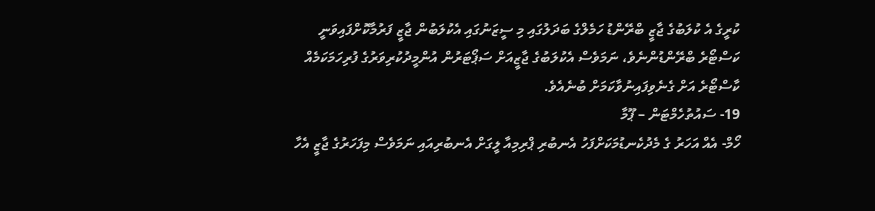ކުރީގެ އެ ކުލަބުގެ ޖާޒީ ބްރޭންޑު ހަމެލްގެ ބަދަލުގައި މި ސީޒަނުގައި އެކުލަބުން ޖާޒީ ފަރުމާކޮށްފައިވަނީ ކަސްޓޯރެ ބްރޭންޑުންނެވެ، ނަމަވެސް އެކުލަބުގެ ޖާޒީއަށް ސަޕޯޓަރުން އުންމީދުކުރިވަރުގެ ފުރިހަމަކަމެއް ކާސްޓޯރެ އަށް ގެނެވިފައިނުވާކަމަށް ބުނެއެވެ.
19- ސައުތުހެމްޓަން – ޕޫމާ
ހޯމް- އެއް އަހަރު ގެ މެދުކެނޑުމަކަށްފަހު އެނބުރި ޕްރިމިއާ ލީގަށް އެނބުރިއައި ނަމަވެސް މިފަހަރުގެ ޖާޒީ އެހާ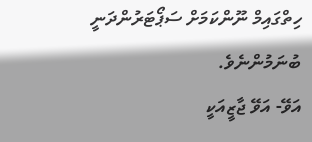ހިތްގައިމް ނޫންކަމަށް ސަޕޯޓަރުންދަނީ ބުނަމުންނެވެ.
އަވޭ- އަވޭ ޖާޒީއަކީ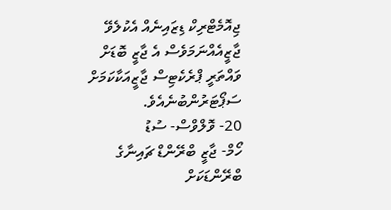ޖިއޮމެޓްރިކް ޑިޒައިނެއް އެކުލެވޭ ޖާޒީއެއްނަމަވެސް އެ ޖާޒީ ބޮޑަށް ވައްތަރީ ޕްރެކެޓިސް ޖާޒީއަކާކަމަށް ސަޕޯޓަރުންބުނެއެވެ.
20- ވޮލްވްސް- ސުޑު
ހޯމް- ޖާޒީ ބްރޭންޑް ޗައިނާގެ ބްރޭންޑަކަށް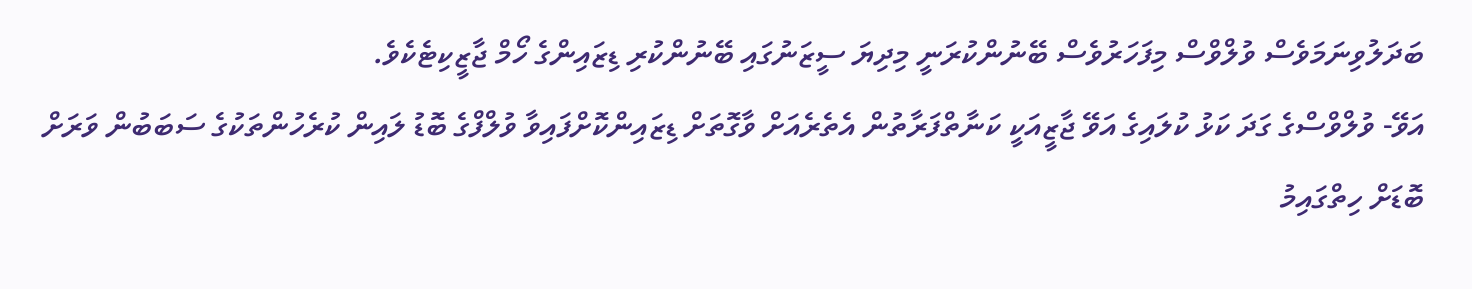ބަދަލުވިނަމަވެސް ވުލްވްސް މިފަހަރުވެސް ބޭނުންކުރަނީ މިދިޔަ ސީޒަނުގައި ބޭނުންކުރި ޑިޒައިންގެ ހޯމް ޖާޒީކިޓެކެވެ.
އަވޭ- ވުލްވްސްގެ ގަދަ ކަޅު ކުލައިގެ އަވޭ ޖާޒީއަކީ ކަނާތްފަރާތުން އެތެރެއަށް ވާގޮތަށް ޑިޒައިންކޮށްފައިވާ ވުލްފްގެ ބޮޑު ލައިން ކުރެހުންތަކުގެ ސަބަބުން ވަރަށް ބޮޑަށް ހިތްގައިމު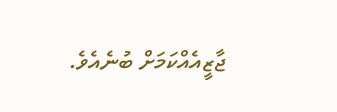ޖާޒީއެއްކަމަށް ބުނެއެވެ.